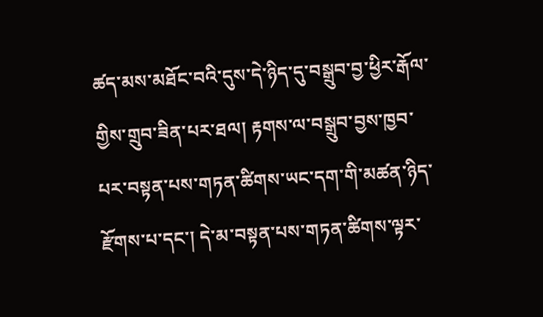ཚད་མས་མཐོང་བའི་དུས་དེ་ཉིད་དུ་བསྒྲུབ་བྱ་ཕྱིར་རྒོལ་གྱིས་གྲུབ་ཟིན་པར་ཐལ། རྟགས་ལ་བསྒྲུབ་བྱས་ཁྱབ་པར་བསྟན་པས་གཏན་ཚིགས་ཡང་དག་གི་མཚན་ཉིད་རྫོགས་པ་དང་། དེ་མ་བསྟན་པས་གཏན་ཚིགས་ལྟར་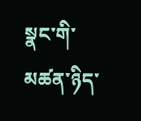སྣང་གི་མཚན་ཉིད་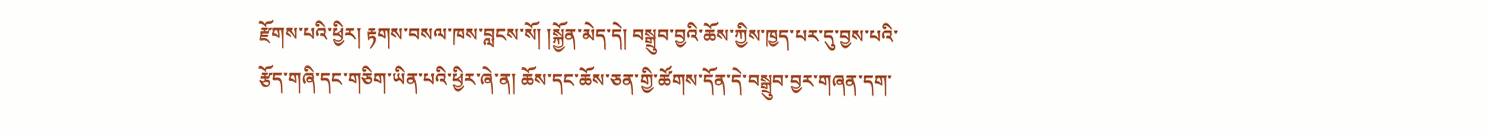རྫོགས་པའི་ཕྱིར། རྟགས་བསལ་ཁས་བླངས་སོ། །སྐྱོན་མེད་དེ། བསྒྲུབ་བྱའི་ཆོས་ཀྱིས་ཁྱད་པར་དུ་བྱས་པའི་རྩོད་གཞི་དང་གཅིག་ཡིན་པའི་ཕྱིར་ཞེ་ན། ཆོས་དང་ཆོས་ཅན་གྱི་ཚོགས་དོན་དེ་བསྒྲུབ་བྱར་གཞན་དག་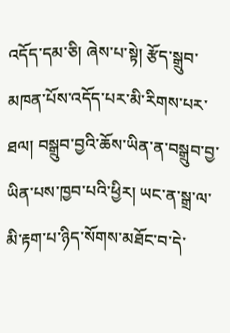འདོད་དམ་ཅི། ཞེས་པ་སྟེ། རྩོད་སྒྲུབ་མཁན་པོས་འདོད་པར་མི་རིགས་པར་ཐལ། བསྒྲུབ་བྱའི་ཆོས་ཡིན་ན་བསྒྲུབ་བྱ་ཡིན་པས་ཁྱབ་པའི་ཕྱིར། ཡང་ན་སྒྲ་ལ་མི་རྟག་པ་ཉིད་སོགས་མཐོང་བ་དེ་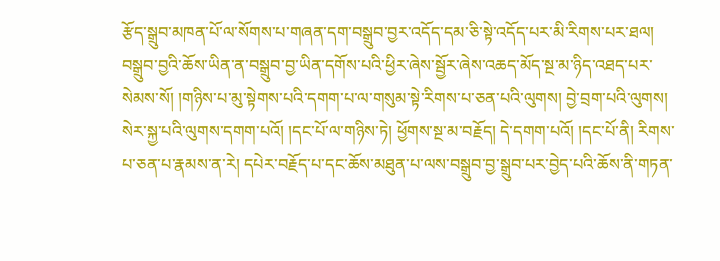རྩོད་སྒྲུབ་མཁན་པོ་ལ་སོགས་པ་གཞན་དག་བསྒྲུབ་བྱར་འདོད་དམ་ཅི་སྟེ་འདོད་པར་མི་རིགས་པར་ཐལ། བསྒྲུབ་བྱའི་ཆོས་ཡིན་ན་བསྒྲུབ་བྱ་ཡིན་དགོས་པའི་ཕྱིར་ཞེས་སྦྱོར་ཞེས་འཆད་མོད་སྔ་མ་ཉིད་འཐད་པར་སེམས་སོ། །གཉིས་པ་མུ་སྟེགས་པའི་དགག་པ་ལ་གསུམ་སྟེ་རིགས་པ་ཅན་པའི་ལུགས། བྱེ་བྲག་པའི་ལུགས། སེར་སྐྱ་པའི་ལུགས་དགག་པའོ། །དང་པོ་ལ་གཉིས་ཏེ། ཕྱོགས་སྔ་མ་བརྗོད། དེ་དགག་པའོ། །དང་པོ་ནི། རིགས་པ་ཅན་པ་རྣམས་ན་རེ། དཔེར་བརྗོད་པ་དང་ཆོས་མཐུན་པ་ལས་བསྒྲུབ་བྱ་སྒྲུབ་པར་བྱེད་པའི་ཆོས་ནི་གཏན་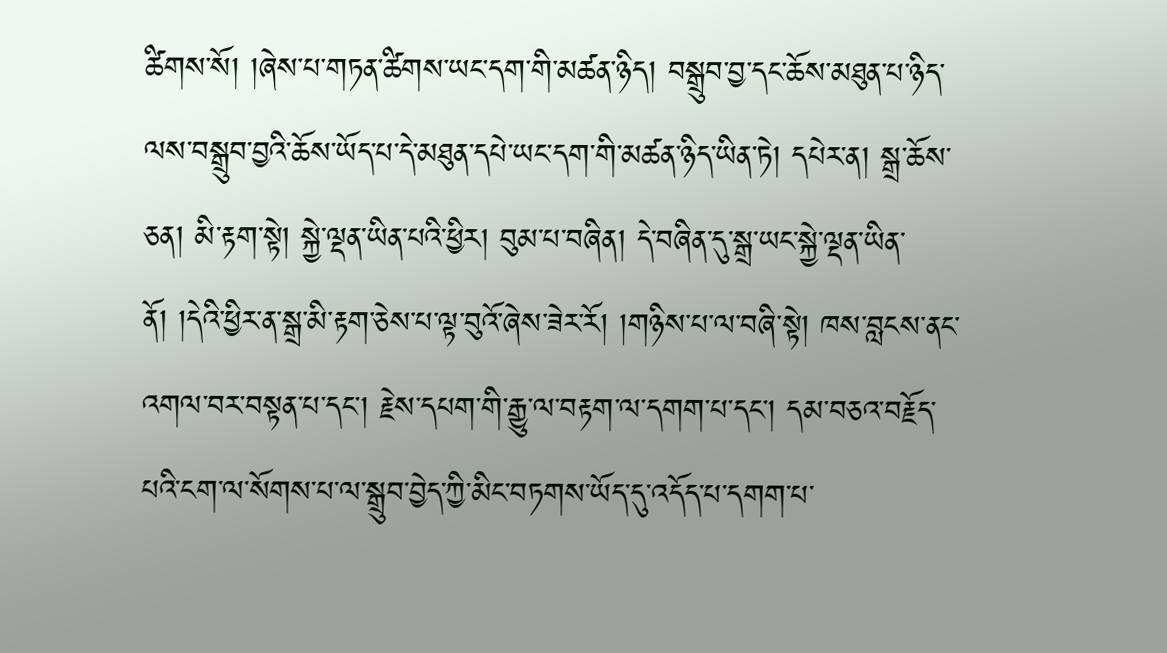ཚིགས་སོ། །ཞེས་པ་གཏན་ཚིགས་ཡང་དག་གི་མཚན་ཉིད། བསྒྲུབ་བྱ་དང་ཆོས་མཐུན་པ་ཉིད་ལས་བསྒྲུབ་བྱའི་ཆོས་ཡོད་པ་དེ་མཐུན་དཔེ་ཡང་དག་གི་མཚན་ཉིད་ཡིན་ཏེ། དཔེར་ན། སྒྲ་ཆོས་ཅན། མི་རྟག་སྟེ། སྐྱེ་ལྡན་ཡིན་པའི་ཕྱིར། བུམ་པ་བཞིན། དེ་བཞིན་དུ་སྒྲ་ཡང་སྐྱེ་ལྡན་ཡིན་ནོ། །དེའི་ཕྱིར་ན་སྒྲ་མི་རྟག་ཅེས་པ་ལྟ་བུའོ་ཞེས་ཟེར་རོ། །གཉིས་པ་ལ་བཞི་སྟེ། ཁས་བླངས་ནང་འགལ་བར་བསྟན་པ་དང་། རྗེས་དཔག་གི་རྒྱུ་ལ་བརྟག་ལ་དགག་པ་དང་། དམ་བཅའ་བརྗོད་པའི་ངག་ལ་སོགས་པ་ལ་སྒྲུབ་བྱེད་ཀྱི་མིང་བཏགས་ཡོད་དུ་འདོད་པ་དགག་པ་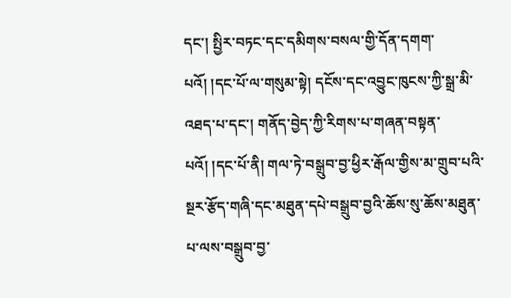དང་། སྤྱིར་བཏང་དང་དམིགས་བསལ་གྱི་དོན་དགག་པའོ། །དང་པོ་ལ་གསུམ་སྟེ། དངོས་དང་འབྱུང་ཁུངས་ཀྱི་སྒྲ་མི་འཐད་པ་དང་། གནོད་བྱེད་ཀྱི་རིགས་པ་གཞན་བསྟན་པའོ། །དང་པོ་ནི། གལ་ཏེ་བསྒྲུབ་བྱ་ཕྱིར་རྒོལ་གྱིས་མ་གྲུབ་པའི་སྔར་རྩོད་གཞི་དང་མཐུན་དཔེ་བསྒྲུབ་བྱའི་ཆོས་སུ་ཆོས་མཐུན་པ་ལས་བསྒྲུབ་བྱ་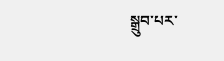སྒྲུབ་པར་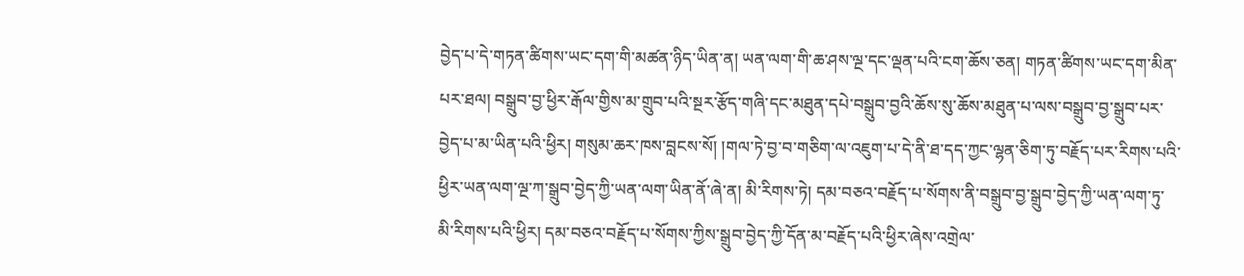བྱེད་པ་དེ་གཏན་ཚིགས་ཡང་དག་གི་མཚན་ཉིད་ཡིན་ན། ཡན་ལག་གི་ཆ་ཤས་ལྔ་དང་ལྡན་པའི་ངག་ཆོས་ཅན། གཏན་ཚིགས་ཡང་དག་མིན་པར་ཐལ། བསྒྲུབ་བྱ་ཕྱིར་རྒོལ་གྱིས་མ་གྲུབ་པའི་སྔར་རྩོད་གཞི་དང་མཐུན་དཔེ་བསྒྲུབ་བྱའི་ཆོས་སུ་ཆོས་མཐུན་པ་ལས་བསྒྲུབ་བྱ་སྒྲུབ་པར་བྱེད་པ་མ་ཡིན་པའི་ཕྱིར། གསུམ་ཆར་ཁས་བླངས་སོ། །གལ་ཏེ་བྱ་བ་གཅིག་ལ་འཇུག་པ་དེ་ནི་ཐ་དད་ཀྱང་ལྷན་ཅིག་ཏུ་བརྗོད་པར་རིགས་པའི་ཕྱིར་ཡན་ལག་ལྔ་ཀ་སྒྲུབ་བྱེད་ཀྱི་ཡན་ལག་ཡིན་ནོ་ཞེ་ན། མི་རིགས་ཏེ། དམ་བཅའ་བརྗོད་པ་སོགས་ནི་བསྒྲུབ་བྱ་སྒྲུབ་བྱེད་ཀྱི་ཡན་ལག་ཏུ་མི་རིགས་པའི་ཕྱིར། དམ་བཅའ་བརྗོད་པ་སོགས་ཀྱིས་སྒྲུབ་བྱེད་ཀྱི་དོན་མ་བརྗོད་པའི་ཕྱིར་ཞེས་འགྲེལ་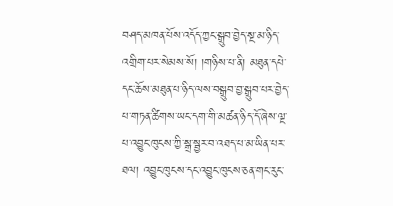བཤད་མཁན་པོས་འདོད་ཀྱང་སྒྲུབ་བྱེད་སྔ་མ་ཉིད་འགྲིག་པར་སེམས་སོ། །གཉིས་པ་ནི། མཐུན་དཔེ་དང་ཆོས་མཐུན་པ་ཉིད་ལས་བསྒྲུབ་བྱ་སྒྲུབ་པར་བྱེད་པ་གཏན་ཚིགས་ཡང་དག་གི་མཚན་ཉིད་དོ་ཞེས་ལྔ་པ་འབྱུང་ཁུངས་ཀྱི་སྒྲ་སྦྱར་བ་འཐད་པ་མ་ཡིན་པར་ཐལ། འབྱུང་ཁུངས་དང་འབྱུང་ཁུངས་ཅན་གང་རུང་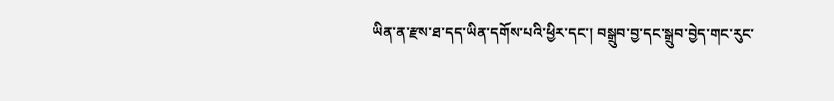ཡིན་ན་རྫས་ཐ་དད་ཡིན་དགོས་པའི་ཕྱིར་དང་། བསྒྲུབ་བྱ་དང་སྒྲུབ་བྱེད་གང་རུང་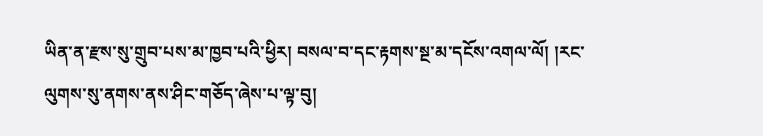ཡིན་ན་རྫས་སུ་གྲུབ་པས་མ་ཁྱབ་པའི་ཕྱིར། བསལ་བ་དང་རྟགས་སྔ་མ་དངོས་འགལ་ལོ། །རང་ལུགས་སུ་ནགས་ནས་ཤིང་གཅོད་ཞེས་པ་ལྟ་བུ།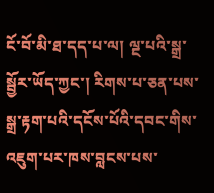ངོ་བོ་མི་ཐ་དད་པ་ལ། ལྔ་པའི་སྒྲ་སྦྱོར་ཡོད་ཀྱང་། རིགས་པ་ཅན་པས་སྒྲ་རྟག་པའི་དངོས་པོའི་དབང་གིས་འཇུག་པར་ཁས་བླངས་པས་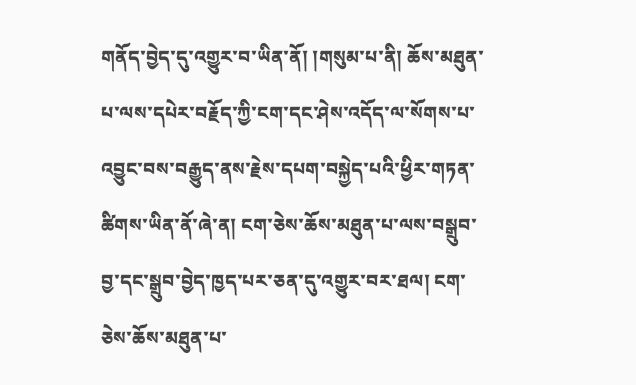གནོད་བྱེད་དུ་འགྱུར་བ་ཡིན་ནོ། །གསུམ་པ་ནི། ཆོས་མཐུན་པ་ལས་དཔེར་བརྗོད་ཀྱི་ངག་དང་ཤེས་འདོད་ལ་སོགས་པ་འབྱུང་བས་བརྒྱུད་ནས་རྗེས་དཔག་བསྐྱེད་པའི་ཕྱིར་གཏན་ཚིགས་ཡིན་ནོ་ཞེ་ན། ངག་ཅེས་ཆོས་མཐུན་པ་ལས་བསྒྲུབ་བྱ་དང་སྒྲུབ་བྱེད་ཁྱད་པར་ཅན་དུ་འགྱུར་བར་ཐལ། ངག་ཅེས་ཆོས་མཐུན་པ་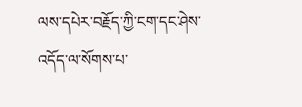ལས་དཔེར་བརྗོད་ཀྱི་ངག་དང་ཤེས་འདོད་ལ་སོགས་པ་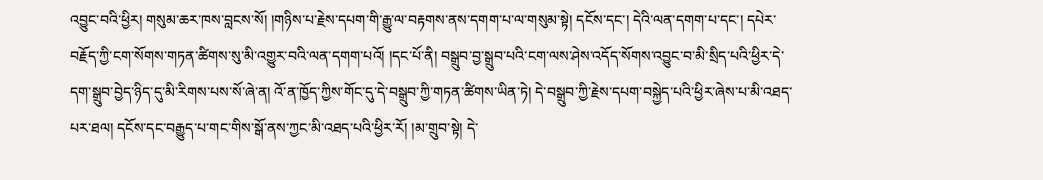འབྱུང་བའི་ཕྱིར། གསུམ་ཆར་ཁས་བླངས་སོ། །གཉིས་པ་རྗེས་དཔག་གི་རྒྱུ་ལ་བརྟགས་ནས་དགག་པ་ལ་གསུམ་སྟེ། དངོས་དང་། དེའི་ལན་དགག་པ་དང་། དཔེར་བརྗོད་ཀྱི་ངག་སོགས་གཏན་ཚིགས་སུ་མི་འགྱུར་བའི་ལན་དགག་པའོ། །དང་པོ་ནི། བསྒྲུབ་བྱ་སྒྲུབ་པའི་ངག་ལས་ཤེས་འདོད་སོགས་འབྱུང་བ་མི་སྲིད་པའི་ཕྱིར་དེ་དག་སྒྲུབ་བྱེད་ཉིད་དུ་མི་རིགས་པས་སོ་ཞེ་ན། འོ་ན་ཁྱོད་ཀྱིས་གོང་དུ་དེ་བསྒྲུབ་ཀྱི་གཏན་ཚིགས་ཡིན་ཏེ། དེ་བསྒྲུབ་ཀྱི་རྗེས་དཔག་བསྐྱེད་པའི་ཕྱིར་ཞེས་པ་མི་འཐད་པར་ཐལ། དངོས་དང་བརྒྱུད་པ་གང་གིས་སྒོ་ནས་ཀྱང་མི་འཐད་པའི་ཕྱིར་རོ། །མ་གྲུབ་སྟེ། དེ་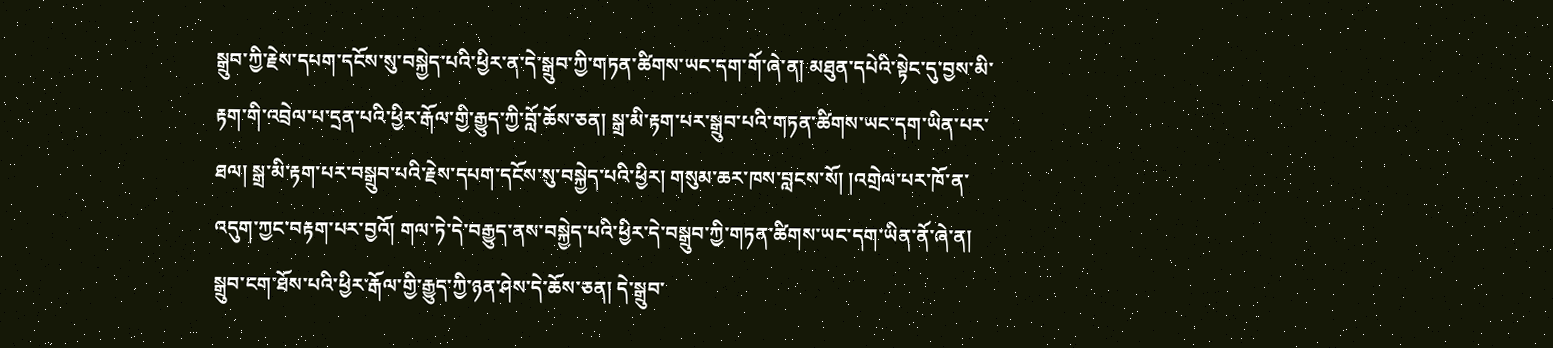སྒྲུབ་ཀྱི་རྗེས་དཔག་དངོས་སུ་བསྐྱེད་པའི་ཕྱིར་ན་དེ་སྒྲུབ་ཀྱི་གཏན་ཚིགས་ཡང་དག་གོ་ཞེ་ན། མཐུན་དཔེའི་སྟེང་དུ་བྱས་མི་རྟག་གི་འབྲེལ་པ་དྲན་པའི་ཕྱིར་རྒོལ་གྱི་རྒྱུད་ཀྱི་བློ་ཆོས་ཅན། སྒྲ་མི་རྟག་པར་སྒྲུབ་པའི་གཏན་ཚིགས་ཡང་དག་ཡིན་པར་ཐལ། སྒྲ་མི་རྟག་པར་བསྒྲུབ་པའི་རྗེས་དཔག་དངོས་སུ་བསྐྱེད་པའི་ཕྱིར། གསུམ་ཆར་ཁས་བླངས་སོ། །འགྲེལ་པར་ཁོ་ན་འདུག་ཀྱང་བརྟག་པར་བྱའོ། གལ་ཏེ་དེ་བརྒྱུད་ནས་བསྐྱེད་པའི་ཕྱིར་དེ་བསྒྲུབ་ཀྱི་གཏན་ཚིགས་ཡང་དག་ཡིན་ནོ་ཞེ་ན། སྒྲུབ་ངག་ཐོས་པའི་ཕྱིར་རྒོལ་གྱི་རྒྱུད་ཀྱི་ཉན་ཤེས་དེ་ཆོས་ཅན། དེ་སྒྲུབ་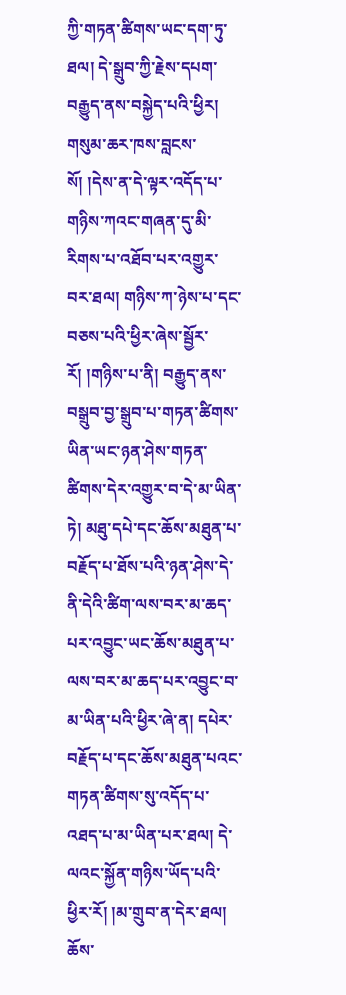ཀྱི་གཏན་ཚིགས་ཡང་དག་ཏུ་ཐལ། དེ་སྒྲུབ་ཀྱི་རྗེས་དཔག་བརྒྱུད་ནས་བསྐྱེད་པའི་ཕྱིར། གསུམ་ཆར་ཁས་བླངས་སོ། །དེས་ན་དེ་ལྟར་འདོད་པ་གཉིས་ཀའང་གཞན་དུ་མི་རིགས་པ་འཐོབ་པར་འགྱུར་བར་ཐལ། གཉིས་ཀ་ཉེས་པ་དང་བཅས་པའི་ཕྱིར་ཞེས་སྦྱོར་རོ། །གཉིས་པ་ནི། བརྒྱུད་ནས་བསྒྲུབ་བྱ་སྒྲུབ་པ་གཏན་ཚིགས་ཡིན་ཡང་ཉན་ཤེས་གཏན་ཚིགས་དེར་འགྱུར་བ་དེ་མ་ཡིན་ཏེ། མཐུ་དཔེ་དང་ཆོས་མཐུན་པ་བརྗོད་པ་ཐོས་པའི་ཉན་ཤེས་དེ་ནི་དེའི་ཚིག་ལས་བར་མ་ཆད་པར་འབྱུང་ཡང་ཆོས་མཐུན་པ་ལས་བར་མ་ཆད་པར་འབྱུང་བ་མ་ཡིན་པའི་ཕྱིར་ཞེ་ན། དཔེར་བརྗོད་པ་དང་ཆོས་མཐུན་པའང་གཏན་ཚིགས་སུ་འདོད་པ་འཐད་པ་མ་ཡིན་པར་ཐལ། དེ་ལའང་སྐྱོན་གཉིས་ཡོད་པའི་ཕྱིར་རོ། །མ་གྲུབ་ན་དེར་ཐལ། ཆོས་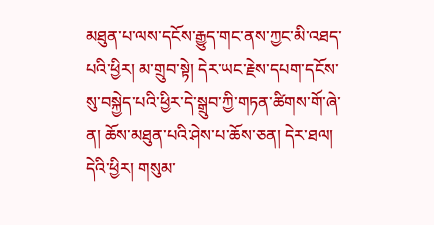མཐུན་པ་ལས་དངོས་རྒྱུད་གང་ནས་ཀྱང་མི་འཐད་པའི་ཕྱིར། མ་གྲུབ་སྟེ། དེར་ཡང་རྗེས་དཔག་དངོས་སུ་བསྐྱེད་པའི་ཕྱིར་དེ་སྒྲུབ་ཀྱི་གཏན་ཚིགས་གོ་ཞེ་ན། ཆོས་མཐུན་པའི་ཤེས་པ་ཆོས་ཅན། དེར་ཐལ། དེའི་ཕྱིར། གསུམ་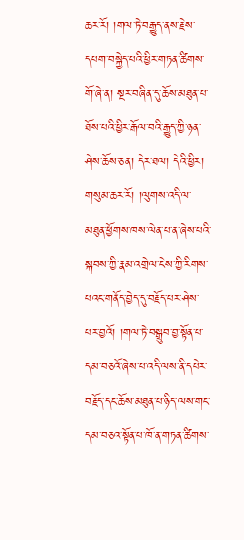ཆར་རོ། །གལ་ཏེ་བརྒྱུད་ནས་རྗེས་དཔག་བསྐྱེད་པའི་ཕྱིར་གཏན་ཚིགས་གོ་ཞེ་ན། སྔར་བཞིན་དུ་ཆོས་མཐུན་པ་ཐོས་པའི་ཕྱིར་རྒོལ་བའི་རྒྱུད་ཀྱི་ཉན་ཤེས་ཆོས་ཅན། དེར་ཐལ། དེའི་ཕྱིར། གསུམ་ཆར་རོ། །ལུགས་འདི་ལ་མཐུན་ཕྱོགས་ཁས་ལེན་པ་ན་ཞེས་པའི་སྐབས་ཀྱི་རྣམ་འགྲེལ་ངེས་ཀྱི་རིགས་པའང་གནོད་བྱེད་དུ་བརྗོད་པར་ཤེས་པར་བྱའོ། །གལ་ཏེ་བསྒྲུབ་བྱ་སྟོན་པ་དམ་བཅའོ་ཞེས་པ་འདི་ལས་ནི་དཔེར་བརྗོད་དང་ཆོས་མཐུན་པ་ཉིད་ལས་གང་དམ་བཅའ་སྟོན་པ་ཁོ་ན་གཏན་ཚིགས་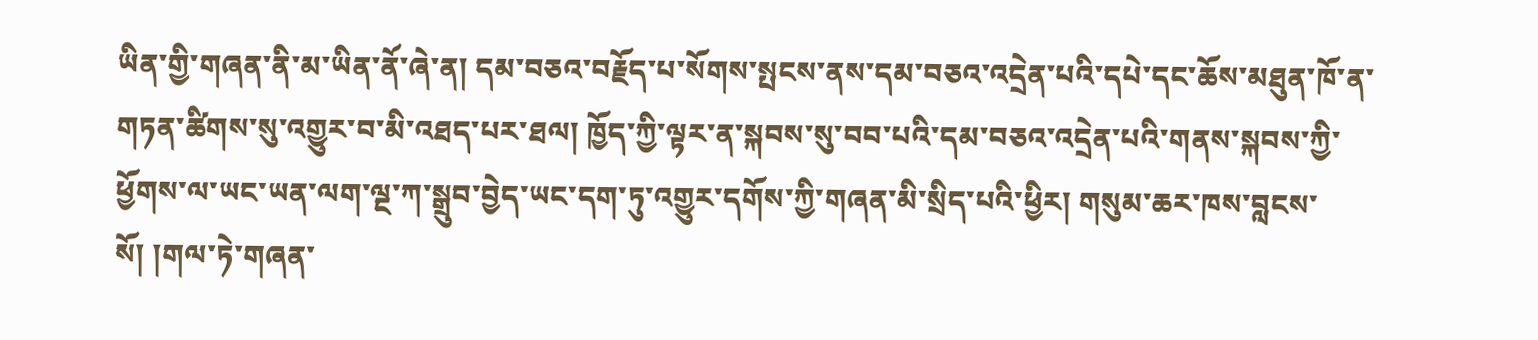ཡིན་གྱི་གཞན་ནི་མ་ཡིན་ནོ་ཞེ་ན། དམ་བཅའ་བརྗོད་པ་སོགས་སྤངས་ནས་དམ་བཅའ་འདྲེན་པའི་དཔེ་དང་ཆོས་མཐུན་ཁོ་ན་གཏན་ཚིགས་སུ་འགྱུར་བ་མི་འཐད་པར་ཐལ། ཁྱོད་ཀྱི་ལྟར་ན་སྐབས་སུ་བབ་པའི་དམ་བཅའ་འདྲེན་པའི་གནས་སྐབས་ཀྱི་ཕྱོགས་ལ་ཡང་ཡན་ལག་ལྔ་ཀ་སྒྲུབ་བྱེད་ཡང་དག་ཏུ་འགྱུར་དགོས་ཀྱི་གཞན་མི་སྲིད་པའི་ཕྱིར། གསུམ་ཆར་ཁས་བླངས་སོ། །གལ་ཏེ་གཞན་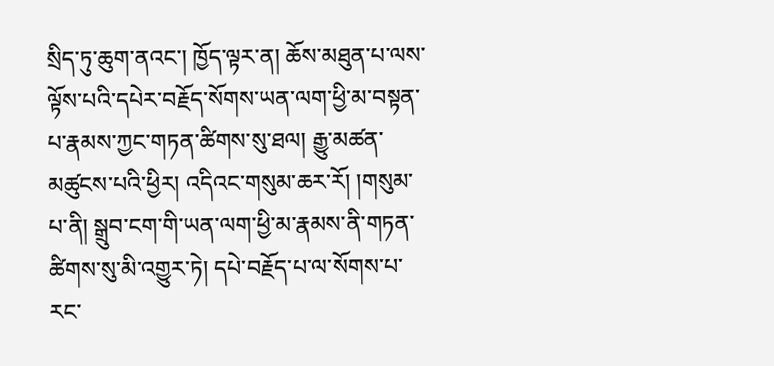སྲིད་ཏུ་ཆུག་ནའང་། ཁྱོད་ལྟར་ན། ཆོས་མཐུན་པ་ལས་ལྟོས་པའི་དཔེར་བརྗོད་སོགས་ཡན་ལག་ཕྱི་མ་བསྟན་པ་རྣམས་ཀྱང་གཏན་ཚིགས་སུ་ཐལ། རྒྱུ་མཚན་མཚུངས་པའི་ཕྱིར། འདིའང་གསུམ་ཆར་རོ། །གསུམ་པ་ནི། སྒྲུབ་ངག་གི་ཡན་ལག་ཕྱི་མ་རྣམས་ནི་གཏན་ཚིགས་སུ་མི་འགྱུར་ཏེ། དཔེ་བརྗོད་པ་ལ་སོགས་པ་རང་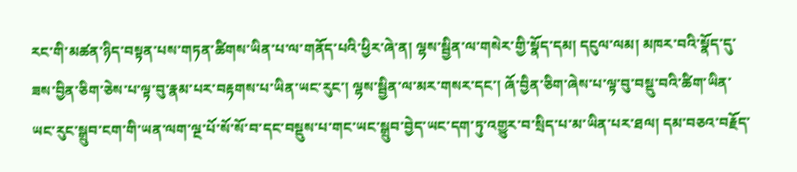རང་གི་མཚན་ཉིད་བསྟན་པས་གཏན་ཚིགས་ཡིན་པ་ལ་གནོད་པའི་ཕྱིར་ཞེ་ན། ལྷས་སྦྱིན་ལ་གསེར་གྱི་སྣོད་དམ། དངུལ་ལམ། མཁར་བའི་སྣོད་དུ་ཟས་བྱིན་ཅིག་ཅེས་པ་ལྟ་བུ་རྣམ་པར་བརྟགས་པ་ཡིན་ཡང་རུང་། ལྷས་སྦྱིན་ལ་མར་གསར་དང་། ཞོ་བྱིན་ཅིག་ཞེས་པ་ལྟ་བུ་བསྡུ་བའི་ཚིག་ཡིན་ཡང་རུང་སྒྲུབ་ངག་གི་ཡན་ལག་ལྔ་པོ་སོ་སོ་བ་དང་བསྡུས་པ་གང་ཡང་སྒྲུབ་བྱེད་ཡང་དག་ཏུ་འགྱུར་བ་སྲིད་པ་མ་ཡིན་པར་ཐལ། དམ་བཅའ་བརྗོད་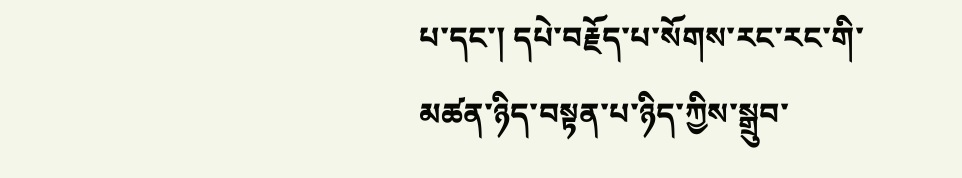པ་དང་། དཔེ་བརྗོད་པ་སོགས་རང་རང་གི་མཚན་ཉིད་བསྟན་པ་ཉིད་ཀྱིས་སྒྲུབ་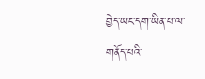བྱེད་ཡང་དག་ཡིན་པ་ལ་གནོད་པའི་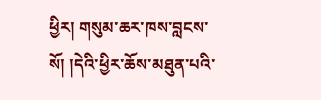ཕྱིར། གསུམ་ཆར་ཁས་བླངས་སོ། །དེའི་ཕྱིར་ཆོས་མཐུན་པའི་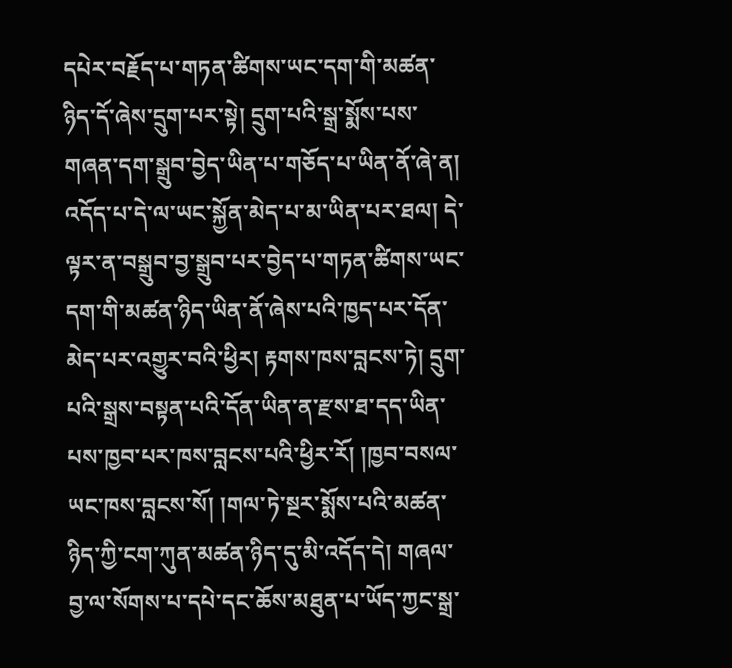དཔེར་བརྗོད་པ་གཏན་ཚིགས་ཡང་དག་གི་མཚན་ཉིད་དོ་ཞེས་དྲུག་པར་སྟེ། དྲུག་པའི་སྒྲ་སྨོས་པས་གཞན་དག་སྒྲུབ་བྱེད་ཡིན་པ་གཅོད་པ་ཡིན་ནོ་ཞེ་ན། འདོད་པ་དེ་ལ་ཡང་སྐྱོན་མེད་པ་མ་ཡིན་པར་ཐལ། དེ་ལྟར་ན་བསྒྲུབ་བྱ་སྒྲུབ་པར་བྱེད་པ་གཏན་ཚིགས་ཡང་དག་གི་མཚན་ཉིད་ཡིན་ནོ་ཞེས་པའི་ཁྱད་པར་དོན་མེད་པར་འགྱུར་བའི་ཕྱིར། རྟགས་ཁས་བླངས་ཏེ། དྲུག་པའི་སྒྲས་བསྟན་པའི་དོན་ཡིན་ན་རྫས་ཐ་དད་ཡིན་པས་ཁྱབ་པར་ཁས་བླངས་པའི་ཕྱིར་རོ། །ཁྱབ་བསལ་ཡང་ཁས་བླངས་སོ། །གལ་ཏེ་སྔར་སྨོས་པའི་མཚན་ཉིད་ཀྱི་ངག་ཀུན་མཚན་ཉིད་དུ་མི་འདོད་དེ། གཞལ་བྱ་ལ་སོགས་པ་དཔེ་དང་ཆོས་མཐུན་པ་ཡོད་ཀྱང་སྒྲ་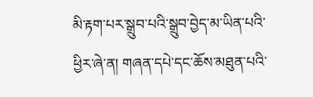མི་རྟག་པར་སྒྲུབ་པའི་སྒྲུབ་བྱེད་མ་ཡིན་པའི་ཕྱིར་ཞེ་ན། གཞན་དཔེ་དང་ཆོས་མཐུན་པའི་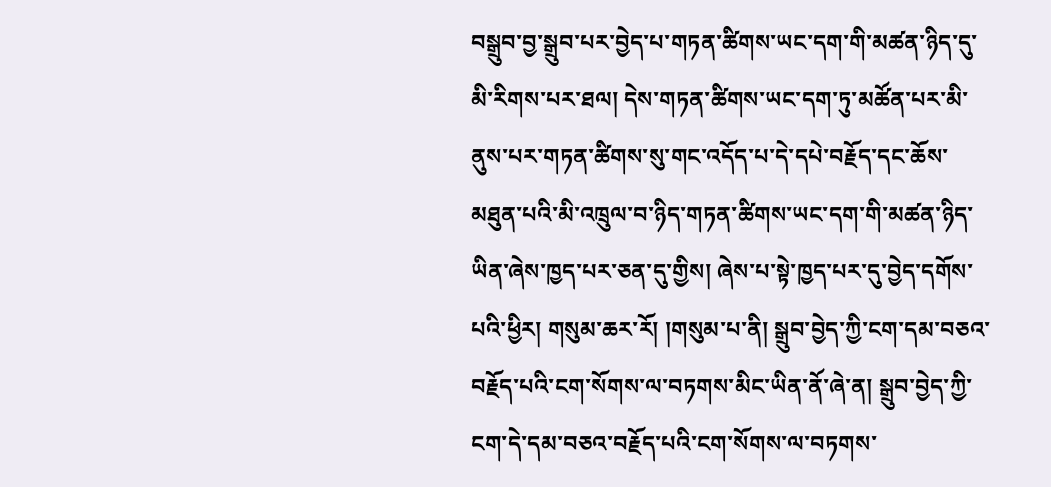བསྒྲུབ་བྱ་སྒྲུབ་པར་བྱེད་པ་གཏན་ཚིགས་ཡང་དག་གི་མཚན་ཉིད་དུ་མི་རིགས་པར་ཐལ། དེས་གཏན་ཚིགས་ཡང་དག་ཏུ་མཚོན་པར་མི་ནུས་པར་གཏན་ཚིགས་སུ་གང་འདོད་པ་དེ་དཔེ་བརྗོད་དང་ཆོས་མཐུན་པའི་མི་འཁྲུལ་བ་ཉིད་གཏན་ཚིགས་ཡང་དག་གི་མཚན་ཉིད་ཡིན་ཞེས་ཁྱད་པར་ཅན་དུ་གྱིས། ཞེས་པ་སྟེ་ཁྱད་པར་དུ་བྱེད་དགོས་པའི་ཕྱིར། གསུམ་ཆར་རོ། །གསུམ་པ་ནི། སྒྲུབ་བྱེད་ཀྱི་ངག་དམ་བཅའ་བརྗོད་པའི་ངག་སོགས་ལ་བཏགས་མིང་ཡིན་ནོ་ཞེ་ན། སྒྲུབ་བྱེད་ཀྱི་ངག་དེ་དམ་བཅའ་བརྗོད་པའི་ངག་སོགས་ལ་བཏགས་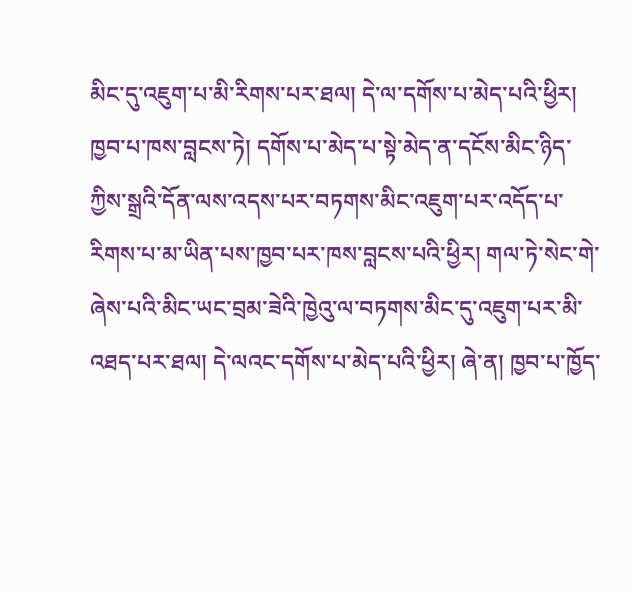མིང་དུ་འཇུག་པ་མི་རིགས་པར་ཐལ། དེ་ལ་དགོས་པ་མེད་པའི་ཕྱིར། ཁྱབ་པ་ཁས་བླངས་ཏེ། དགོས་པ་མེད་པ་སྟེ་མེད་ན་དངོས་མིང་ཉིད་ཀྱིས་སྒྲའི་དོན་ལས་འདས་པར་བཏགས་མིང་འཇུག་པར་འདོད་པ་རིགས་པ་མ་ཡིན་པས་ཁྱབ་པར་ཁས་བླངས་པའི་ཕྱིར། གལ་ཏེ་སེང་གེ་ཞེས་པའི་མིང་ཡང་བྲམ་ཟེའི་ཁྱེའུ་ལ་བཏགས་མིང་དུ་འཇུག་པར་མི་འཐད་པར་ཐལ། དེ་ལའང་དགོས་པ་མེད་པའི་ཕྱིར། ཞེ་ན། ཁྱབ་པ་ཁྱོད་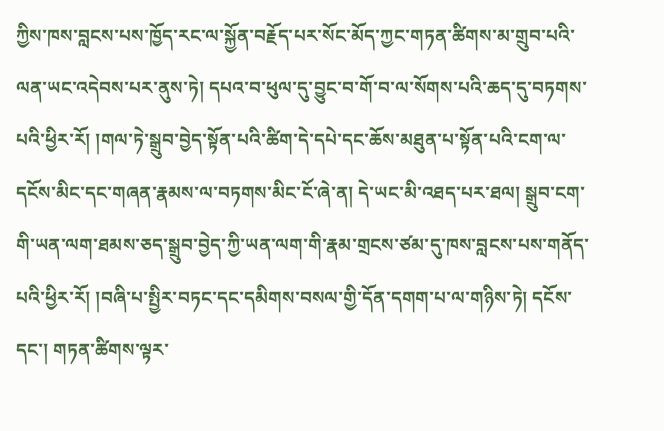ཀྱིས་ཁས་བླངས་པས་ཁྱོད་རང་ལ་སྐྱོན་བརྗོད་པར་སོང་མོད་ཀྱང་གཏན་ཚིགས་མ་གྲུབ་པའི་ལན་ཡང་འདེབས་པར་ནུས་ཏེ། དཔའ་བ་ཕུལ་དུ་བྱུང་བ་གོ་བ་ལ་སོགས་པའི་ཆད་དུ་བཏགས་པའི་ཕྱིར་རོ། །གལ་ཏེ་སྒྲུབ་བྱེད་སྟོན་པའི་ཚིག་དེ་དཔེ་དང་ཆོས་མཐུན་པ་སྟོན་པའི་ངག་ལ་དངོས་མིང་དང་གཞན་རྣམས་ལ་བཏགས་མིང་ངོ་ཞེ་ན། དེ་ཡང་མི་འཐད་པར་ཐལ། སྒྲུབ་ངག་གི་ཡན་ལག་ཐམས་ཅད་སྒྲུབ་བྱེད་ཀྱི་ཡན་ལག་གི་རྣམ་གྲངས་ཙམ་དུ་ཁས་བླངས་པས་གནོད་པའི་ཕྱིར་རོ། །བཞི་པ་སྤྱིར་བཏང་དང་དམིགས་བསལ་གྱི་དོན་དགག་པ་ལ་གཉིས་ཏེ། དངོས་དང་། གཏན་ཚིགས་ལྟར་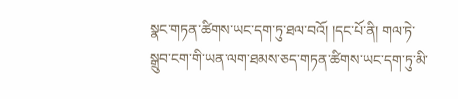སྣང་གཏན་ཚིགས་ཡང་དག་ཏུ་ཐལ་བའོ། །དང་པོ་ནི། གལ་ཏེ་སྒྲུབ་ངག་གི་ཡན་ལག་ཐམས་ཅད་གཏན་ཚིགས་ཡང་དག་ཏུ་མི་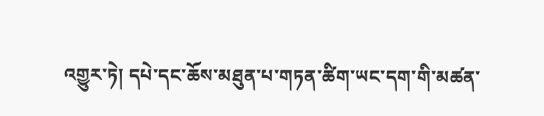འགྱུར་ཏེ། དཔེ་དང་ཆོས་མཐུན་པ་གཏན་ཚིག་ཡང་དག་གི་མཚན་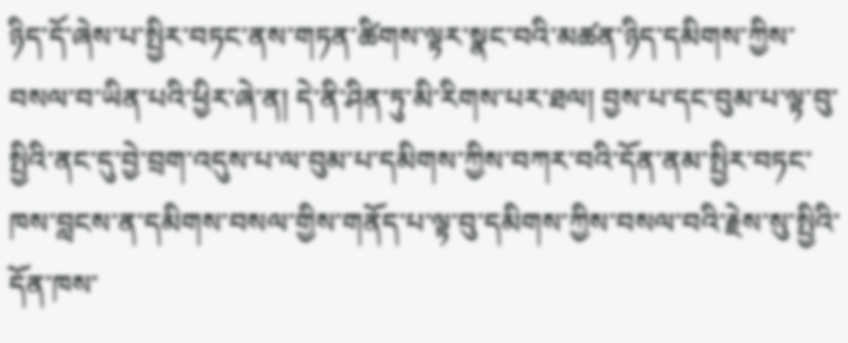ཉིད་དོ་ཞེས་པ་སྤྱིར་བཏང་ནས་གཏན་ཚིགས་ལྟར་སྣང་བའི་མཚན་ཉིད་དམིགས་ཀྱིས་བསལ་བ་ཡིན་པའི་ཕྱིར་ཞེ་ན། དེ་ནི་ཤིན་ཏུ་མི་རིགས་པར་ཐལ། བྱས་པ་དང་བུམ་པ་ལྟ་བུ་སྤྱིའི་ནང་དུ་བྱེ་བྲག་འདུས་པ་ལ་བུམ་པ་དམིགས་ཀྱིས་བཀར་བའི་དོན་ནམ་སྤྱིར་བཏང་ཁས་བླངས་ན་དམིགས་བསལ་གྱིས་གནོད་པ་ལྟ་བུ་དམིགས་ཀྱིས་བསལ་བའི་རྗེས་སུ་སྤྱིའི་དོན་ཁས་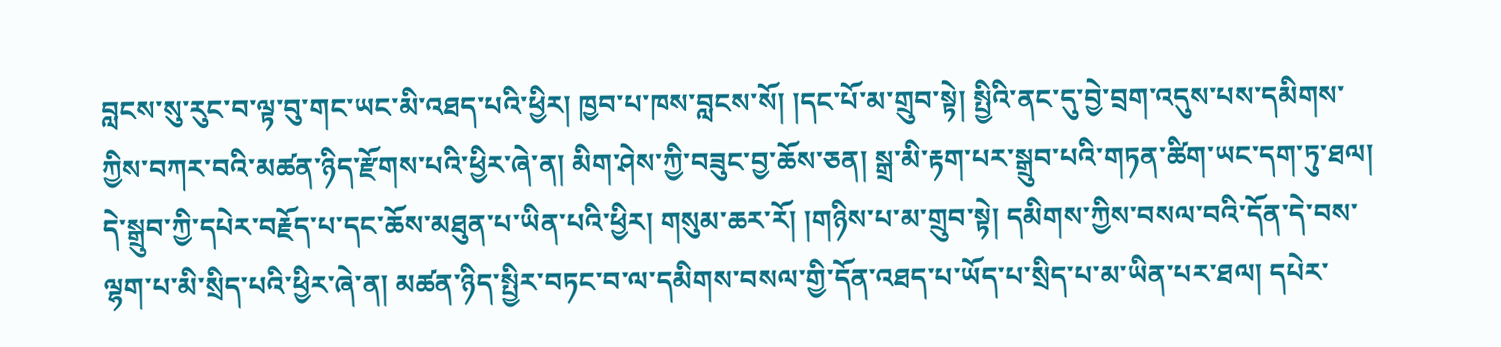བླངས་སུ་རུང་བ་ལྟ་བུ་གང་ཡང་མི་འཐད་པའི་ཕྱིར། ཁྱབ་པ་ཁས་བླངས་སོ། །དང་པོ་མ་གྲུབ་སྟེ། སྤྱིའི་ནང་དུ་བྱེ་བྲག་འདུས་པས་དམིགས་ཀྱིས་བཀར་བའི་མཚན་ཉིད་རྫོགས་པའི་ཕྱིར་ཞེ་ན། མིག་ཤེས་ཀྱི་བཟུང་བྱ་ཆོས་ཅན། སྒྲ་མི་རྟག་པར་སྒྲུབ་པའི་གཏན་ཚིག་ཡང་དག་ཏུ་ཐལ། དེ་སྒྲུབ་ཀྱི་དཔེར་བརྗོད་པ་དང་ཆོས་མཐུན་པ་ཡིན་པའི་ཕྱིར། གསུམ་ཆར་རོ། །གཉིས་པ་མ་གྲུབ་སྟེ། དམིགས་ཀྱིས་བསལ་བའི་དོན་དེ་བས་ལྷག་པ་མི་སྲིད་པའི་ཕྱིར་ཞེ་ན། མཚན་ཉིད་སྤྱིར་བཏང་བ་ལ་དམིགས་བསལ་གྱི་དོན་འཐད་པ་ཡོད་པ་སྲིད་པ་མ་ཡིན་པར་ཐལ། དཔེར་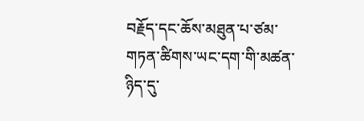བརྗོད་དང་ཆོས་མཐུན་པ་ཙམ་གཏན་ཚིགས་ཡང་དག་གི་མཚན་ཉིད་དུ་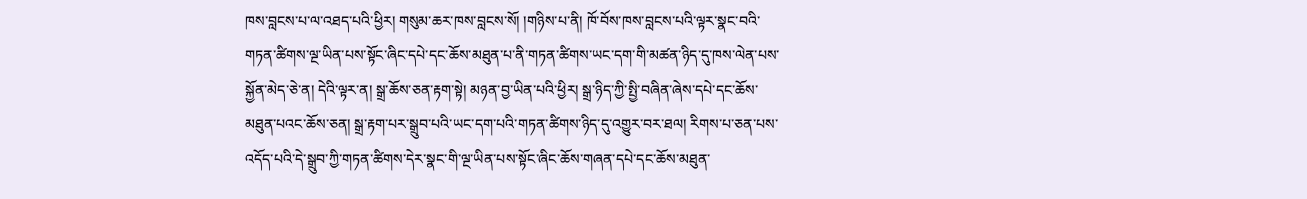ཁས་བླངས་པ་ལ་འཐད་པའི་ཕྱིར། གསུམ་ཆར་ཁས་བླངས་སོ། །གཉིས་པ་ནི། ཁོ་བོས་ཁས་བླངས་པའི་ལྟར་སྣང་བའི་གཏན་ཚིགས་ལྔ་ཡིན་པས་སྟོང་ཞིང་དཔེ་དང་ཆོས་མཐུན་པ་ནི་གཏན་ཚིགས་ཡང་དག་གི་མཚན་ཉིད་དུ་ཁས་ལེན་པས་སྐྱོན་མེད་ཅེ་ན། དེའི་ལྟར་ན། སྒྲ་ཆོས་ཅན་རྟག་སྟེ། མཉན་བྱ་ཡིན་པའི་ཕྱིར། སྒྲ་ཉིད་ཀྱི་སྤྱི་བཞིན་ཞེས་དཔེ་དང་ཆོས་མཐུན་པའང་ཆོས་ཅན། སྒྲ་རྟག་པར་སྒྲུབ་པའི་ཡང་དག་པའི་གཏན་ཚིགས་ཉིད་དུ་འགྱུར་བར་ཐལ། རིགས་པ་ཅན་པས་འདོད་པའི་དེ་སྒྲུབ་ཀྱི་གཏན་ཚིགས་དེར་སྣང་གི་ལྔ་ཡིན་པས་སྟོང་ཞིང་ཆོས་གཞན་དཔེ་དང་ཆོས་མཐུན་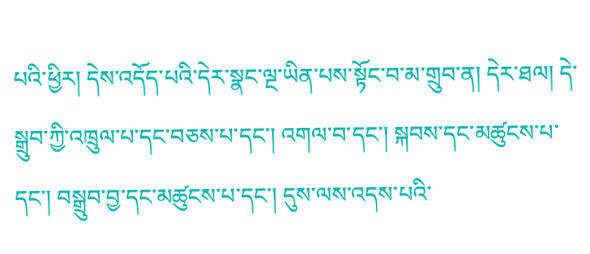པའི་ཕྱིར། དེས་འདོད་པའི་དེར་སྣང་ལྔ་ཡིན་པས་སྟོང་བ་མ་གྲུབ་ན། དེར་ཐལ། དེ་སྒྲུབ་ཀྱི་འཁྲུལ་པ་དང་བཅས་པ་དང་། འགལ་བ་དང་། སྐབས་དང་མཚུངས་པ་དང་། བསྒྲུབ་བྱ་དང་མཚུངས་པ་དང་། དུས་ལས་འདས་པའི་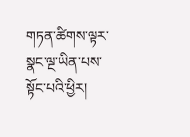གཏན་ཚིགས་ལྟར་སྣང་ལྔ་ཡིན་པས་སྟོང་པའི་ཕྱིར།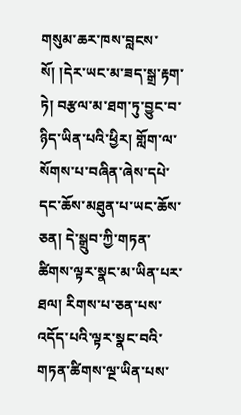གསུམ་ཆར་ཁས་བླངས་སོ། །དེར་ཡང་མ་ཟད་སྒྲ་རྟག་ཏེ། བརྩལ་མ་ཐག་ཏུ་བྱུང་བ་ཉིད་ཡིན་པའི་ཕྱིར། གློག་ལ་སོགས་པ་བཞིན་ཞེས་དཔེ་དང་ཆོས་མཐུན་པ་ཡང་ཆོས་ཅན། དེ་སྒྲུབ་ཀྱི་གཏན་ཚིགས་ལྟར་སྣང་མ་ཡིན་པར་ཐལ། རིགས་པ་ཅན་པས་འདོད་པའི་ལྟར་སྣང་བའི་གཏན་ཚིགས་ལྔ་ཡིན་པས་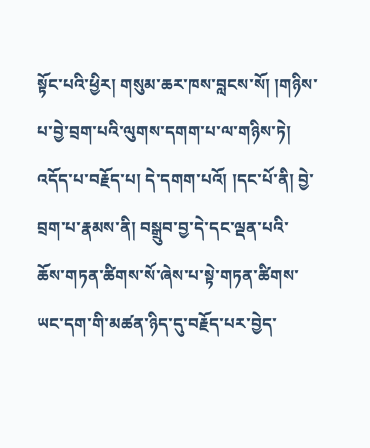སྟོང་པའི་ཕྱིར། གསུམ་ཆར་ཁས་བླངས་སོ། །གཉིས་པ་བྱེ་བྲག་པའི་ལུགས་དགག་པ་ལ་གཉིས་ཏེ། འདོད་པ་བརྗོད་པ། དེ་དགག་པའོ། །དང་པོ་ནི། བྱེ་བྲག་པ་རྣམས་ནི། བསྒྲུབ་བྱ་དེ་དང་ལྡན་པའི་ཆོས་གཏན་ཚིགས་སོ་ཞེས་པ་སྟེ་གཏན་ཚིགས་ཡང་དག་གི་མཚན་ཉིད་དུ་བརྗོད་པར་བྱེད་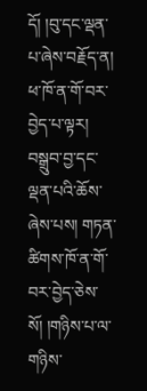དོ། །བུ་དང་ལྡན་པ་ཞེས་བརྗོད་ན། ཕ་ཁོ་ན་གོ་བར་བྱེད་པ་ལྟར། བསྒྲུབ་བྱ་དང་ལྡན་པའི་ཆོས་ཞེས་པས། གཏན་ཚིགས་ཁོ་ན་གོ་བར་བྱེད་ཅེས་སོ། །གཉིས་པ་ལ་གཉིས་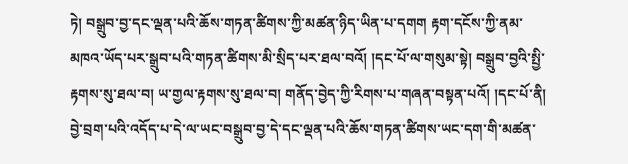ཏེ། བསྒྲུབ་བྱ་དང་ལྡན་པའི་ཆོས་གཏན་ཚིགས་ཀྱི་མཚན་ཉིད་ཡིན་པ་དགག རྟག་དངོས་ཀྱི་ནམ་མཁའ་ཡོད་པར་སྒྲུབ་པའི་གཏན་ཚིགས་མི་སྲིད་པར་ཐལ་བའོ། །དང་པོ་ལ་གསུམ་སྟེ། བསྒྲུབ་བྱའི་སྤྱི་རྟགས་སུ་ཐལ་བ། ཡ་གྱལ་རྟགས་སུ་ཐལ་བ། གནོད་བྱེད་ཀྱི་རིགས་པ་གཞན་བསྟན་པའོ། །དང་པོ་ནི། བྱེ་བྲག་པའི་འདོད་པ་དེ་ལ་ཡང་བསྒྲུབ་བྱ་དེ་དང་ལྡན་པའི་ཆོས་གཏན་ཚིགས་ཡང་དག་གི་མཚན་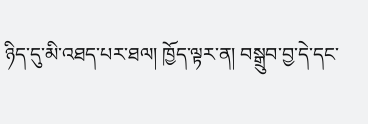ཉིད་དུ་མི་འཐད་པར་ཐལ། ཁྱོད་ལྟར་ན། བསྒྲུབ་བྱ་དེ་དང་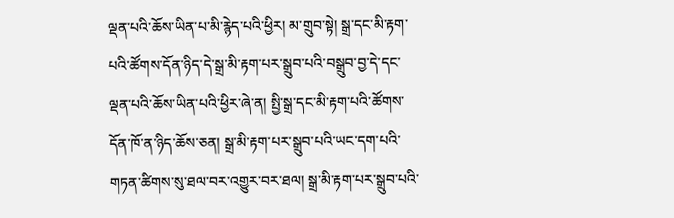ལྡན་པའི་ཆོས་ཡིན་པ་མི་རྙེད་པའི་ཕྱིར། མ་གྲུབ་སྟེ། སྒྲ་དང་མི་རྟག་པའི་ཚོགས་དོན་ཉིད་དེ་སྒྲ་མི་རྟག་པར་སྒྲུབ་པའི་བསྒྲུབ་བྱ་དེ་དང་ལྡན་པའི་ཆོས་ཡིན་པའི་ཕྱིར་ཞེ་ན། སྤྱི་སྒྲ་དང་མི་རྟག་པའི་ཚོགས་དོན་ཁོ་ན་ཉིད་ཆོས་ཅན། སྒྲ་མི་རྟག་པར་སྒྲུབ་པའི་ཡང་དག་པའི་གཏན་ཚིགས་སུ་ཐལ་བར་འགྱུར་བར་ཐལ། སྒྲ་མི་རྟག་པར་སྒྲུབ་པའི་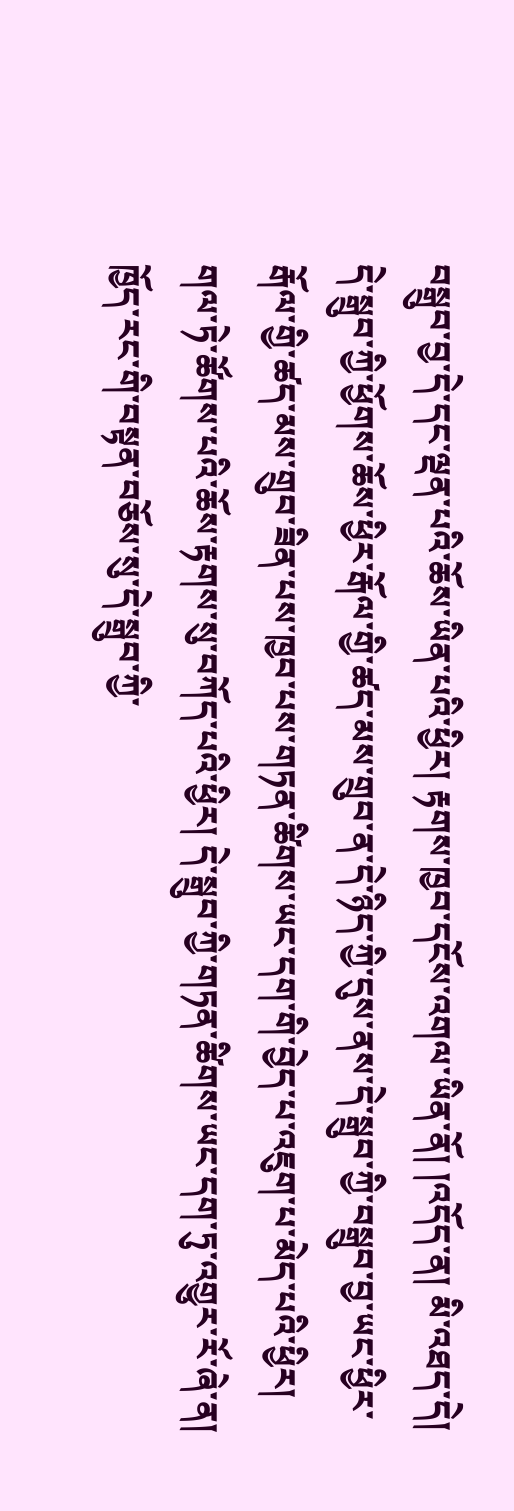བསྒྲུབ་བྱ་དེ་དང་ལྡན་པའི་ཆོས་ཡིན་པའི་ཕྱིར། རྟགས་ཁྱབ་དངོས་འགལ་ཡིན་ནོ། །འདོད་ན། མི་འཐད་དེ། དེ་སྒྲུབ་ཀྱི་ཕྱོགས་ཆོས་ཕྱིར་རྒོལ་གྱི་ཚད་མས་གྲུབ་ན་དེ་ཉིད་ཀྱི་དུས་ནས་དེ་སྒྲུབ་ཀྱི་བསྒྲུབ་བྱ་ཡང་ཕྱིར་རྒོལ་གྱི་ཚད་མས་གྲུབ་ཟིན་པས་ཁྱབ་པས་གཏན་ཚིགས་ཡང་དག་གི་བྱེད་པ་འཇུག་པ་མེད་པའི་ཕྱིར། གལ་ཏེ་ཚོགས་པའི་ཆོས་རྟགས་སུ་བཀོད་པའི་ཕྱིར། དེ་སྒྲུབ་ཀྱི་གཏན་ཚིགས་ཡང་དག་ཏུ་འགྱུར་རོ་ཞེ་ན། ཁྱོད་རང་གི་བསྟན་བཅོས་སུ་དེ་སྒྲུབ་ཀྱི་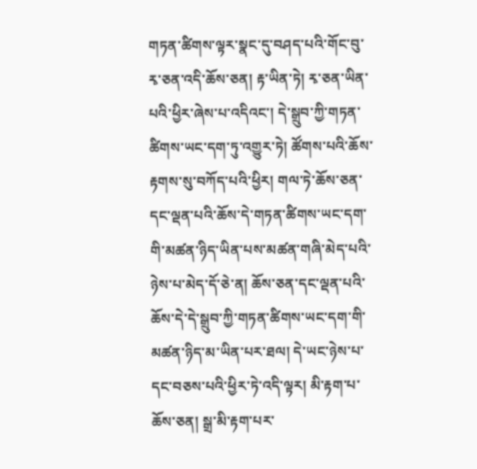གཏན་ཚིགས་ལྟར་སྣང་དུ་བཤད་པའི་གོང་བུ་རྭ་ཅན་འདི་ཆོས་ཅན། རྟ་ཡིན་ཏེ། རྭ་ཅན་ཡིན་པའི་ཕྱིར་ཞེས་པ་འདིའང་། དེ་སྒྲུབ་ཀྱི་གཏན་ཚིགས་ཡང་དག་ཏུ་འགྱུར་ཏེ། ཚོགས་པའི་ཆོས་རྟགས་སུ་བཀོད་པའི་ཕྱིར། གལ་ཏེ་ཆོས་ཅན་དང་ལྡན་པའི་ཆོས་དེ་གཏན་ཚིགས་ཡང་དག་གི་མཚན་ཉིད་ཡིན་པས་མཚན་གཞི་མེད་པའི་ཉེས་པ་མེད་དོ་ཅེ་ན། ཆོས་ཅན་དང་ལྡན་པའི་ཆོས་དེ་དེ་སྒྲུབ་ཀྱི་གཏན་ཚིགས་ཡང་དག་གི་མཚན་ཉིད་མ་ཡིན་པར་ཐལ། དེ་ཡང་ཉེས་པ་དང་བཅས་པའི་ཕྱིར་ཏེ་འདི་ལྟར། མི་རྟག་པ་ཆོས་ཅན། སྒྲ་མི་རྟག་པར་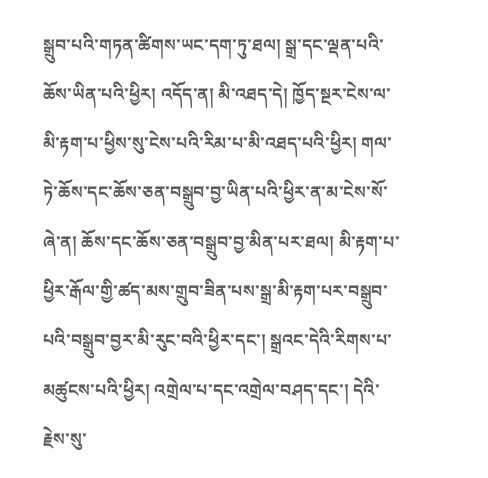སྒྲུབ་པའི་གཏན་ཚིགས་ཡང་དག་ཏུ་ཐལ། སྒྲ་དང་ལྡན་པའི་ཆོས་ཡིན་པའི་ཕྱིར། འདོད་ན། མི་འཐད་དེ། ཁྱོད་སྔར་ངེས་ལ་མི་རྟག་པ་ཕྱིས་སུ་ངེས་པའི་རིམ་པ་མི་འཐད་པའི་ཕྱིར། གལ་ཏེ་ཆོས་དང་ཆོས་ཅན་བསྒྲུབ་བྱ་ཡིན་པའི་ཕྱིར་ན་མ་ངེས་སོ་ཞེ་ན། ཆོས་དང་ཆོས་ཅན་བསྒྲུབ་བྱ་མིན་པར་ཐལ། མི་རྟག་པ་ཕྱིར་རྒོལ་གྱི་ཚད་མས་གྲུབ་ཟིན་པས་སྒྲ་མི་རྟག་པར་བསྒྲུབ་པའི་བསྒྲུབ་བྱར་མི་རུང་བའི་ཕྱིར་དང་། སྒྲའང་དེའི་རིགས་པ་མཚུངས་པའི་ཕྱིར། འགྲེལ་པ་དང་འགྲེལ་བཤད་དང་། དེའི་རྗེས་སུ་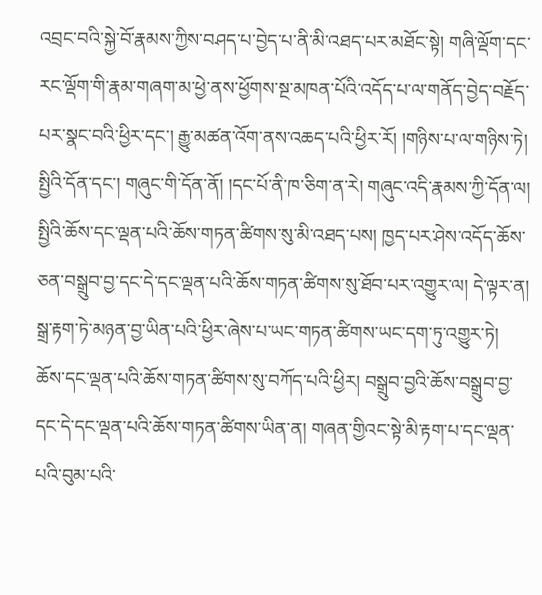འབྲང་བའི་སྐྱེ་བོ་རྣམས་ཀྱིས་བཤད་པ་བྱེད་པ་ནི་མི་འཐད་པར་མཐོང་སྟེ། གཞི་ལྡོག་དང་རང་ལྡོག་གི་རྣམ་གཞག་མ་ཕྱེ་ནས་ཕྱོགས་སྔ་མཁན་པོའི་འདོད་པ་ལ་གནོད་བྱེད་བརྗོད་པར་སྣང་བའི་ཕྱིར་དང་། རྒྱུ་མཚན་འོག་ནས་འཆད་པའི་ཕྱིར་རོ། །གཉིས་པ་ལ་གཉིས་ཏེ། སྤྱིའི་དོན་དང་། གཞུང་གི་དོན་ནོ། །དང་པོ་ནི་ཁ་ཅིག་ན་རེ། གཞུང་འདི་རྣམས་ཀྱི་དོན་ལ། སྤྱིའི་ཆོས་དང་ལྡན་པའི་ཆོས་གཏན་ཚིགས་སུ་མི་འཐད་པས། ཁྱད་པར་ཤེས་འདོད་ཆོས་ཅན་བསྒྲུབ་བྱ་དང་དེ་དང་ལྡན་པའི་ཆོས་གཏན་ཚིགས་སུ་ཐོབ་པར་འགྱུར་ལ། དེ་ལྟར་ན། སྒྲ་རྟག་ཏེ་མཉན་བྱ་ཡིན་པའི་ཕྱིར་ཞེས་པ་ཡང་གཏན་ཚིགས་ཡང་དག་ཏུ་འགྱུར་ཏེ། ཆོས་དང་ལྡན་པའི་ཆོས་གཏན་ཚིགས་སུ་བཀོད་པའི་ཕྱིར། བསྒྲུབ་བྱའི་ཆོས་བསྒྲུབ་བྱ་དང་དེ་དང་ལྡན་པའི་ཆོས་གཏན་ཚིགས་ཡིན་ན། གཞན་གྱིའང་སྟེ་མི་རྟག་པ་དང་ལྡན་པའི་བུམ་པའི་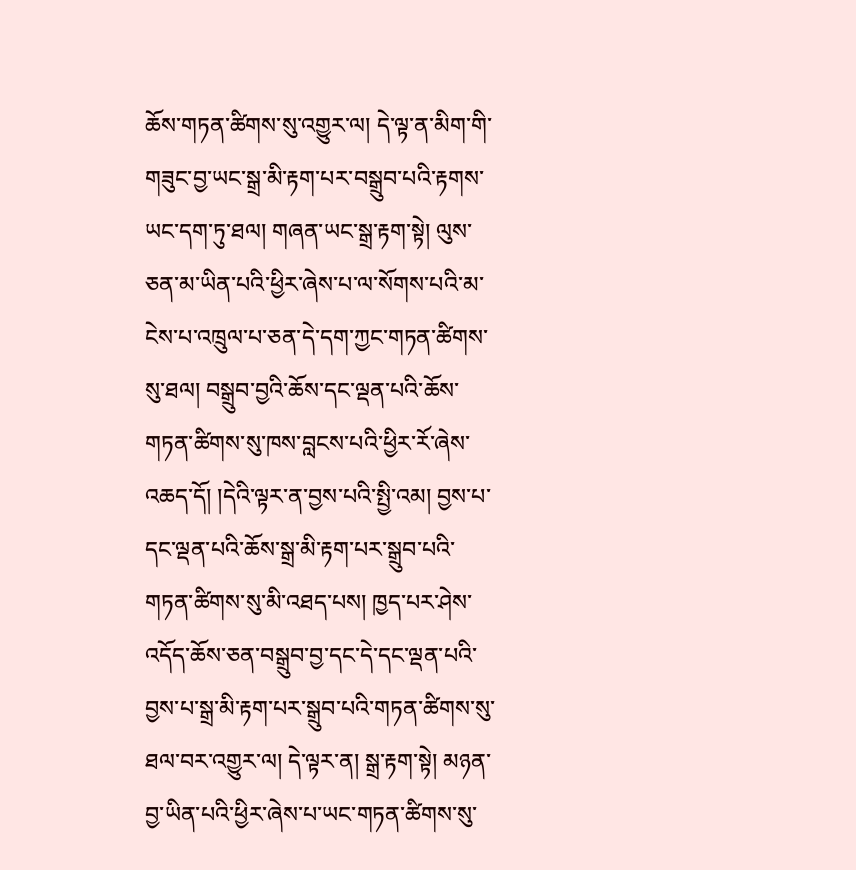ཆོས་གཏན་ཚིགས་སུ་འགྱུར་ལ། དེ་ལྟ་ན་མིག་གི་གཟུང་བྱ་ཡང་སྒྲ་མི་རྟག་པར་བསྒྲུབ་པའི་རྟགས་ཡང་དག་ཏུ་ཐལ། གཞན་ཡང་སྒྲ་རྟག་སྟེ། ལུས་ཅན་མ་ཡིན་པའི་ཕྱིར་ཞེས་པ་ལ་སོགས་པའི་མ་ངེས་པ་འཁྲུལ་པ་ཅན་དེ་དག་ཀྱང་གཏན་ཚིགས་སུ་ཐལ། བསྒྲུབ་བྱའི་ཆོས་དང་ལྡན་པའི་ཆོས་གཏན་ཚིགས་སུ་ཁས་བླངས་པའི་ཕྱིར་རོ་ཞེས་འཆད་དོ། །དེའི་ལྟར་ན་བྱས་པའི་སྤྱི་འམ། བྱས་པ་དང་ལྡན་པའི་ཆོས་སྒྲ་མི་རྟག་པར་སྒྲུབ་པའི་གཏན་ཚིགས་སུ་མི་འཐད་པས། ཁྱད་པར་ཤེས་འདོད་ཆོས་ཅན་བསྒྲུབ་བྱ་དང་དེ་དང་ལྡན་པའི་བྱས་པ་སྒྲ་མི་རྟག་པར་སྒྲུབ་པའི་གཏན་ཚིགས་སུ་ཐལ་བར་འགྱུར་ལ། དེ་ལྟར་ན། སྒྲ་རྟག་སྟེ། མཉན་བྱ་ཡིན་པའི་ཕྱིར་ཞེས་པ་ཡང་གཏན་ཚིགས་སུ་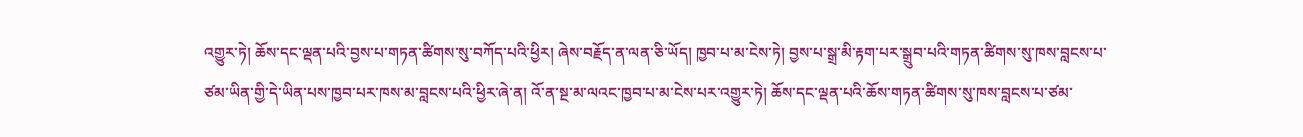འགྱུར་ཏེ། ཆོས་དང་ལྡན་པའི་བྱས་པ་གཏན་ཚིགས་སུ་བཀོད་པའི་ཕྱིར། ཞེས་བརྗོད་ན་ལན་ཅི་ཡོད། ཁྱབ་པ་མ་ངེས་ཏེ། བྱས་པ་སྒྲ་མི་རྟག་པར་སྒྲུབ་པའི་གཏན་ཚིགས་སུ་ཁས་བླངས་པ་ཙམ་ཡིན་གྱི་དེ་ཡིན་པས་ཁྱབ་པར་ཁས་མ་བླངས་པའི་ཕྱིར་ཞེ་ན། འོ་ན་སྔ་མ་ལའང་ཁྱབ་པ་མ་ངེས་པར་འགྱུར་ཏེ། ཆོས་དང་ལྡན་པའི་ཆོས་གཏན་ཚིགས་སུ་ཁས་བླངས་པ་ཙམ་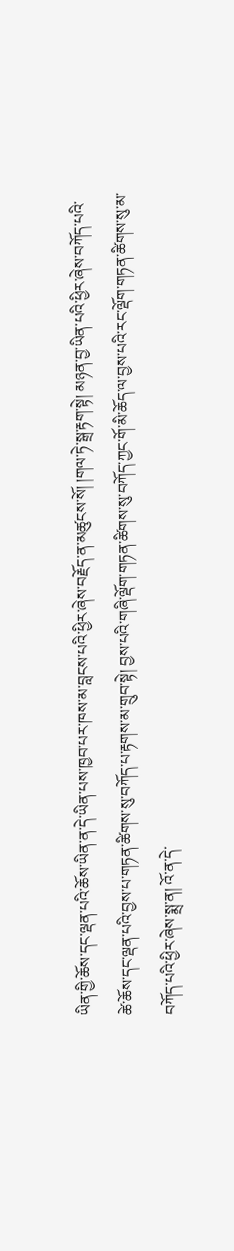ཡིན་གྱི་ཆོས་དང་ལྡན་པའི་ཆོས་ཡིན་ན་དེ་ཡིན་པས་ཁྱབ་པར་ཁས་མ་བླངས་པའི་ཕྱིར་ཞེས་བརྗོད་ན་མཚུངས་སོ། །གལ་ཏེ་སྒྲ་རྟག་སྟེ། མཉན་བྱ་ཡིན་པའི་ཕྱིར་ཞེས་བཀོད་པའི་ཚེ་ཆོས་དང་ལྡན་པའི་བྱས་པ་གཏན་ཚིགས་སུ་བཀོད་པ་རྟགས་མ་གྲུབ་སྟེ། བྱས་པའི་གཞི་ལྡོག་གཏན་ཚིགས་སུ་བཀོད་ཀྱང་གོ་མི་ཆོད་ལ་བྱས་པའི་རང་ལྡོག་གཏན་ཚིགས་སུ་མ་བཀོད་པའི་ཕྱིར་ཞེས་སྨྲ་ན། འོ་ན་དེ་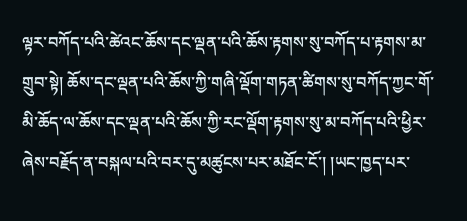ལྟར་བཀོད་པའི་ཚེའང་ཆོས་དང་ལྡན་པའི་ཆོས་རྟགས་སུ་བཀོད་པ་རྟགས་མ་གྲུབ་སྟེ། ཆོས་དང་ལྡན་པའི་ཆོས་ཀྱི་གཞི་ལྡོག་གཏན་ཚིགས་སུ་བཀོད་ཀྱང་གོ་མི་ཆོད་ལ་ཆོས་དང་ལྡན་པའི་ཆོས་ཀྱི་རང་ལྡོག་རྟགས་སུ་མ་བཀོད་པའི་ཕྱིར་ཞེས་བརྗོད་ན་བསྐལ་པའི་བར་དུ་མཚུངས་པར་མཐོང་ངོ་། །ཡང་ཁྱད་པར་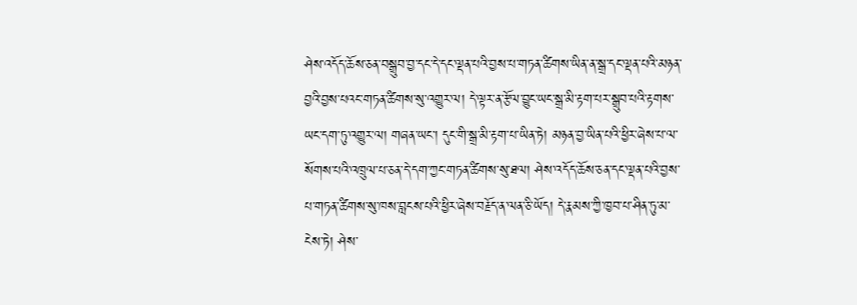ཤེས་འདོད་ཆོས་ཅན་བསྒྲུབ་བྱ་དང་དེ་དང་ལྡན་པའི་བྱས་པ་གཏན་ཚིགས་ཡིན་ན་སྒྲ་དང་ལྡན་པའི་མཉན་བྱའི་བྱས་པའང་གཏན་ཚིགས་སུ་འགྱུར་ལ། དེ་ལྟར་ན་རྩོལ་བྱུང་ཡང་སྒྲ་མི་རྟག་པར་སྒྲུབ་པའི་རྟགས་ཡང་དག་ཏུ་འགྱུར་ལ། གཞན་ཡང་། དུང་གི་སྒྲ་མི་རྟག་པ་ཡིན་ཏེ། མཉན་བྱ་ཡིན་པའི་ཕྱིར་ཞེས་པ་ལ་སོགས་པའི་འཁྲུལ་པ་ཅན་དེ་དག་ཀྱང་གཏན་ཚིགས་སུ་ཐལ། ཤེས་འདོད་ཆོས་ཅན་དང་ལྡན་པའི་བྱས་པ་གཏན་ཚིགས་སུ་ཁས་བླངས་པའི་ཕྱིར་ཞེས་བརྗོད་ན་ལན་ཅི་ཡོད། དེ་རྣམས་ཀྱི་ཁྱབ་པ་ཤིན་ཏུ་མ་ངེས་ཏེ། ཤེས་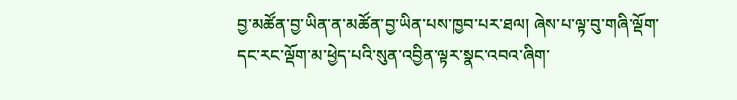བྱ་མཚོན་བྱ་ཡིན་ན་མཚོན་བྱ་ཡིན་པས་ཁྱབ་པར་ཐལ། ཞེས་པ་ལྟ་བུ་གཞི་ལྡོག་དང་རང་ལྡོག་མ་ཕྱེད་པའི་སུན་འབྱིན་ལྟར་སྣང་འབའ་ཞིག་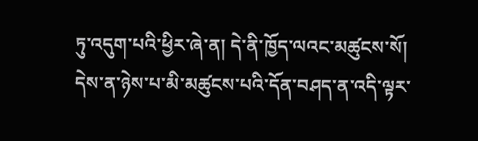ཏུ་འདུག་པའི་ཕྱིར་ཞེ་ན། དེ་ནི་ཁྱོད་ལའང་མཚུངས་སོ། དེས་ན་ཉེས་པ་མི་མཚུངས་པའི་དོན་བཤད་ན་འདི་ལྟར་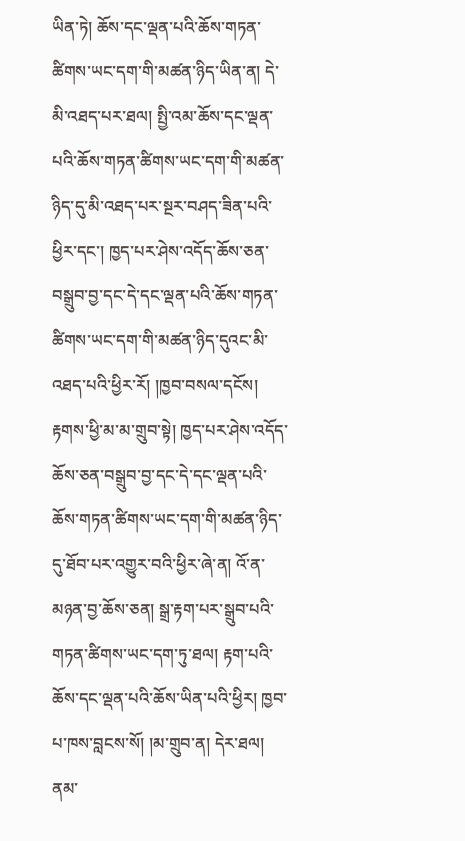ཡིན་ཏེ། ཆོས་དང་ལྡན་པའི་ཆོས་གཏན་ཚིགས་ཡང་དག་གི་མཚན་ཉིད་ཡིན་ན། དེ་མི་འཐད་པར་ཐལ། སྤྱི་འམ་ཆོས་དང་ལྡན་པའི་ཆོས་གཏན་ཚིགས་ཡང་དག་གི་མཚན་ཉིད་དུ་མི་འཐད་པར་སྔར་བཤད་ཟིན་པའི་ཕྱིར་དང་། ཁྱད་པར་ཤེས་འདོད་ཆོས་ཅན་བསྒྲུབ་བྱ་དང་དེ་དང་ལྡན་པའི་ཆོས་གཏན་ཚིགས་ཡང་དག་གི་མཚན་ཉིད་དུའང་མི་འཐད་པའི་ཕྱིར་རོ། །ཁྱབ་བསལ་དངོས། རྟགས་ཕྱི་མ་མ་གྲུབ་སྟེ། ཁྱད་པར་ཤེས་འདོད་ཆོས་ཅན་བསྒྲུབ་བྱ་དང་དེ་དང་ལྡན་པའི་ཆོས་གཏན་ཚིགས་ཡང་དག་གི་མཚན་ཉིད་དུ་ཐོབ་པར་འགྱུར་བའི་ཕྱིར་ཞེ་ན། འོ་ན་མཉན་བྱ་ཆོས་ཅན། སྒྲ་རྟག་པར་སྒྲུབ་པའི་གཏན་ཚིགས་ཡང་དག་ཏུ་ཐལ། རྟག་པའི་ཆོས་དང་ལྡན་པའི་ཆོས་ཡིན་པའི་ཕྱིར། ཁྱབ་པ་ཁས་བླངས་སོ། །མ་གྲུབ་ན། དེར་ཐལ། ནམ་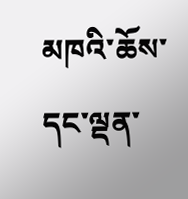མཁའི་ཆོས་དང་ལྡན་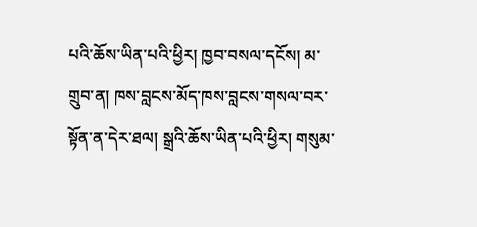པའི་ཆོས་ཡིན་པའི་ཕྱིར། ཁྱབ་བསལ་དངོས། མ་གྲུབ་ན། ཁས་བླངས་མོད་ཁས་བླངས་གསལ་བར་སྟོན་ན་དེར་ཐལ། སྒྲའི་ཆོས་ཡིན་པའི་ཕྱིར། གསུམ་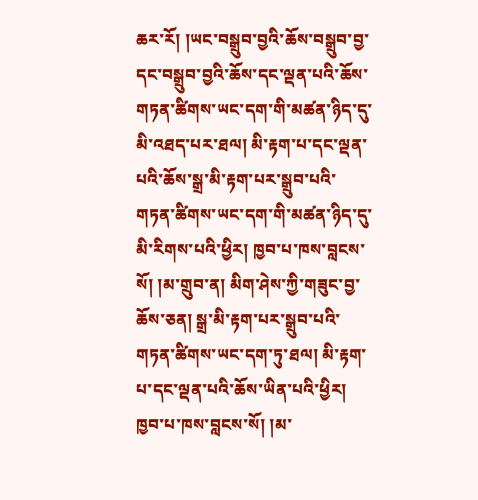ཆར་རོ། །ཡང་བསྒྲུབ་བྱའི་ཆོས་བསྒྲུབ་བྱ་དང་བསྒྲུབ་བྱའི་ཆོས་དང་ལྡན་པའི་ཆོས་གཏན་ཚིགས་ཡང་དག་གི་མཚན་ཉིད་དུ་མི་འཐད་པར་ཐལ། མི་རྟག་པ་དང་ལྡན་པའི་ཆོས་སྒྲ་མི་རྟག་པར་སྒྲུབ་པའི་གཏན་ཚིགས་ཡང་དག་གི་མཚན་ཉིད་དུ་མི་རིགས་པའི་ཕྱིར། ཁྱབ་པ་ཁས་བླངས་སོ། །མ་གྲུབ་ན། མིག་ཤེས་ཀྱི་གཟུང་བྱ་ཆོས་ཅན། སྒྲ་མི་རྟག་པར་སྒྲུབ་པའི་གཏན་ཚིགས་ཡང་དག་ཏུ་ཐལ། མི་རྟག་པ་དང་ལྡན་པའི་ཆོས་ཡིན་པའི་ཕྱིར། ཁྱབ་པ་ཁས་བླངས་སོ། །མ་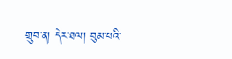གྲུབ་ན། དེར་ཐལ། བུམ་པའི་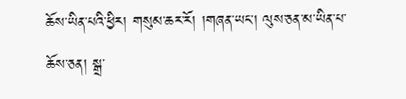ཆོས་ཡིན་པའི་ཕྱིར། གསུམ་ཆར་རོ། །གཞན་ཡང་། ལུས་ཅན་མ་ཡིན་པ་ཆོས་ཅན། སྒྲ་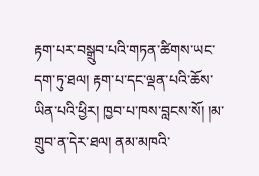རྟག་པར་བསྒྲུབ་པའི་གཏན་ཚིགས་ཡང་དག་ཏུ་ཐལ། རྟག་པ་དང་ལྡན་པའི་ཆོས་ཡིན་པའི་ཕྱིར། ཁྱབ་པ་ཁས་བླངས་སོ། །མ་གྲུབ་ན་དེར་ཐལ། ནམ་མཁའི་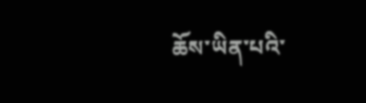ཆོས་ཡིན་པའི་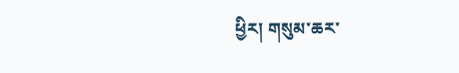ཕྱིར། གསུམ་ཆར་